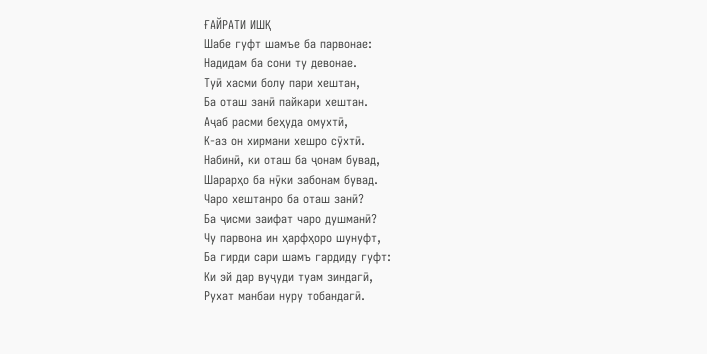ҒАЙРАТИ ИШҚ
Шабе гуфт шамъе ба парвонае:
Надидам ба сони ту девонае.
Туӣ хасми болу пари хештан,
Ба оташ занӣ пайкари хештан.
Аҷаб расми беҳуда омухтӣ,
К-аз он хирмани хешро сӯхтӣ.
Набинӣ, ки оташ ба ҷонам бувад,
Шарарҳо ба нӯки забонам бувад.
Чаро хештанро ба оташ занӣ?
Ба ҷисми заифат чаро душманӣ?
Чу парвона ин ҳарфҳоро шунуфт,
Ба гирди сари шамъ гардиду гуфт:
Ки эй дар вуҷуди туам зиндагӣ,
Рухат манбаи нуру тобандагӣ.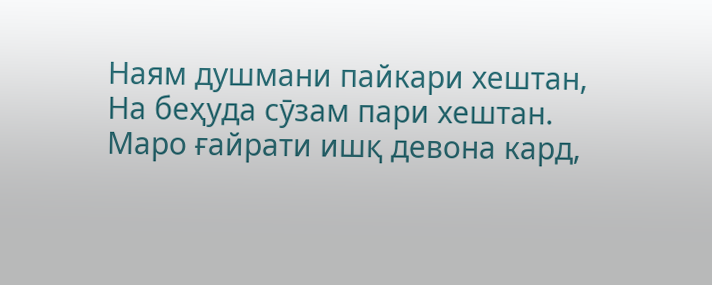Наям душмани пайкари хештан,
На беҳуда сӯзам пари хештан.
Маро ғайрати ишқ девона кард,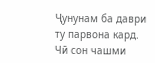Ҷунунам ба даври ту парвона кард.
Чӣ сон чашми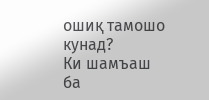ошиқ тамошо кунад?
Ки шамъаш ба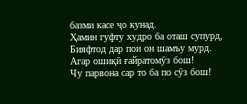базми касе ҷо кунад.
Ҳамин гуфту худро ба оташ супурд,
Бияфтод дар пои он шамъу мурд.
Агар ошиқӣ ғайратомӯз бош!
Чу парвона сар то ба по сӯз бош!